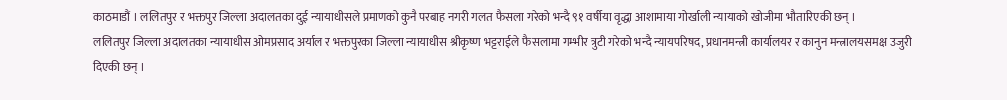काठमाडौं । ललितपुर र भक्तपुर जिल्ला अदालतका दुई न्यायाधीसले प्रमाणको कुनै परबाह नगरी गलत फैसला गरेको भन्दै ९१ वर्षीया वृद्धा आशामाया गोर्खाली न्यायाको खोजीमा भौतारिएकी छन् ।
ललितपुर जिल्ला अदालतका न्यायाधीस ओमप्रसाद अर्याल र भक्तपुरका जिल्ला न्यायाधीस श्रीकृष्ण भट्टराईले फैसलामा गम्भीर त्रुटी गरेको भन्दै न्यायपरिषद, प्रधानमन्त्री कार्यालयर र कानुन मन्त्रालयसमक्ष उजुरी दिएकी छन् ।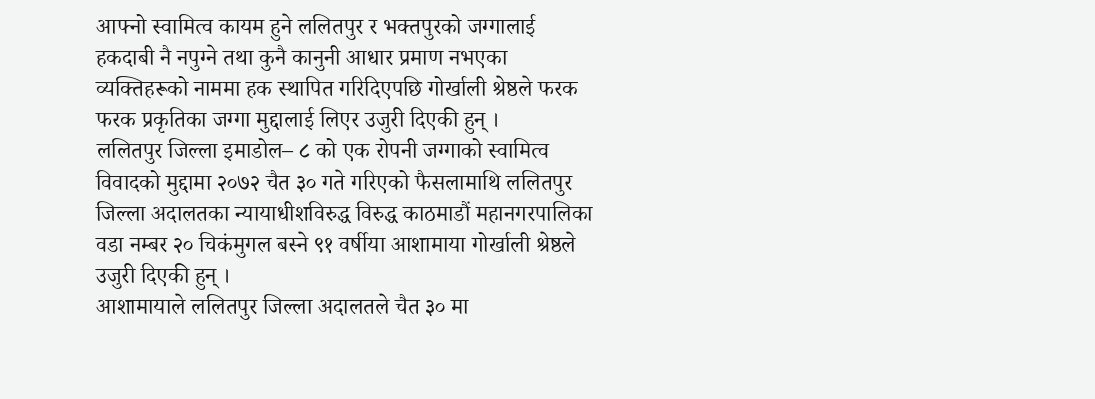आफ्नो स्वामित्व कायम हुने ललितपुर र भक्तपुरको जग्गालाई हकदाबी नै नपुग्ने तथा कुनै कानुनी आधार प्रमाण नभएका व्यक्तिहरूको नाममा हक स्थापित गरिदिएपछि गोर्खाली श्रेष्ठले फरक फरक प्रकृतिका जग्गा मुद्दालाई लिएर उजुरी दिएकी हुन् ।
ललितपुर जिल्ला इमाडोल– ८ को एक रोपनी जग्गाको स्वामित्व विवादको मुद्दामा २०७२ चैत ३० गते गरिएको फैसलामाथि ललितपुर जिल्ला अदालतका न्यायाधीशविरुद्ध विरुद्ध काठमाडौं महानगरपालिका वडा नम्बर २० चिकंमुगल बस्ने ९१ वर्षीया आशामाया गोर्खाली श्रेष्ठले उजुरी दिएकी हुन् ।
आशामायाले ललितपुर जिल्ला अदालतले चैत ३० मा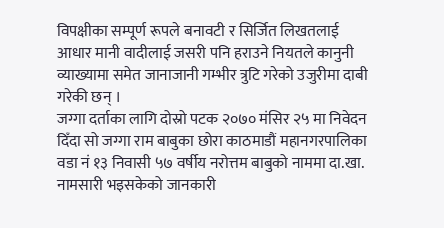विपक्षीका सम्पूर्ण रूपले बनावटी र सिर्जित लिखतलाई आधार मानी वादीलाई जसरी पनि हराउने नियतले कानुनी व्याख्यामा समेत जानाजानी गम्भीर त्रुटि गरेको उजुरीमा दाबी गरेकी छन् ।
जग्गा दर्ताका लागि दोस्रो पटक २०७० मंसिर २५ मा निवेदन दिँदा सो जग्गा राम बाबुका छोरा काठमाडौं महानगरपालिका वडा नं १३ निवासी ५७ वर्षीय नरोत्तम बाबुको नाममा दा.खा. नामसारी भइसकेको जानकारी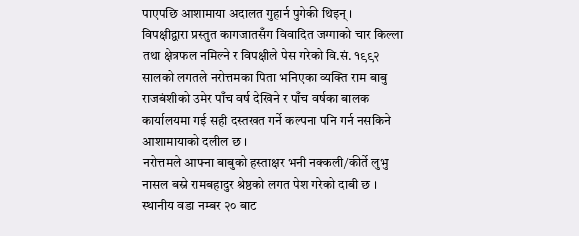पाएपछि आशामाया अदालत गुहार्न पुगेकी थिइन् ।
विपक्षीद्वारा प्रस्तुत कागजातसँग विवादित जग्गाको चार किल्ला तथा क्षेत्रफल नमिल्ने र विपक्षीले पेस गरेको वि.सं. १९९२ सालको लगतले नरोत्तमका पिता भनिएका व्यक्ति राम बाबु राजबंशीको उमेर पाँच वर्ष देखिने र पाँच वर्षका बालक कार्यालयमा गई सही दस्तखत गर्ने कल्पना पनि गर्न नसकिने आशामायाको दलील छ ।
नरोत्तमले आफ्ना बाबुको हस्ताक्षर भनी नक्कली/कीर्ते लुभु नासल बस्ने रामबहादुर श्रेष्ठको लगत पेश गरेको दाबी छ ।
स्थानीय वडा नम्बर २० बाट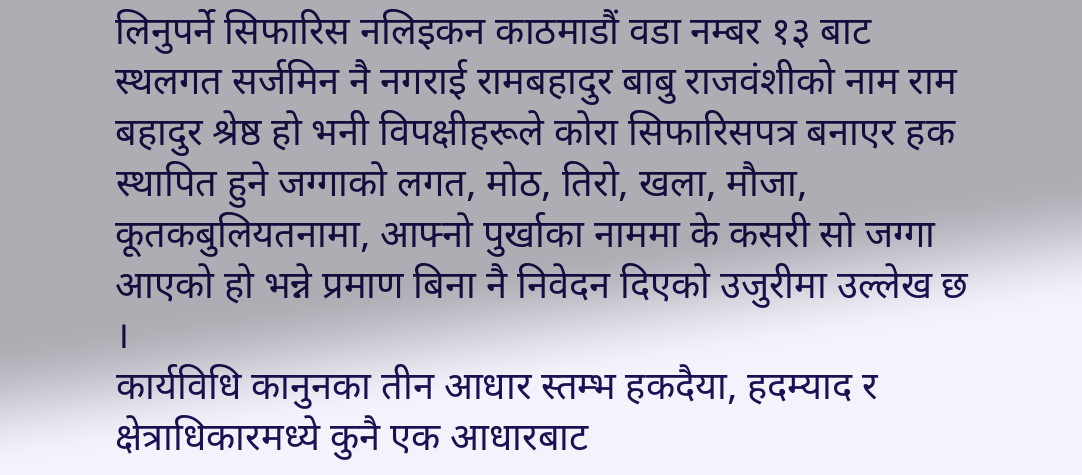लिनुपर्ने सिफारिस नलिइकन काठमाडौं वडा नम्बर १३ बाट स्थलगत सर्जमिन नै नगराई रामबहादुर बाबु राजवंशीको नाम राम बहादुर श्रेष्ठ हो भनी विपक्षीहरूले कोरा सिफारिसपत्र बनाएर हक स्थापित हुने जग्गाको लगत, मोठ, तिरो, खला, मौजा, कूतकबुलियतनामा, आफ्नो पुर्खाका नाममा के कसरी सो जग्गा आएको हो भन्ने प्रमाण बिना नै निवेदन दिएको उजुरीमा उल्लेख छ ।
कार्यविधि कानुनका तीन आधार स्तम्भ हकदैया, हदम्याद र क्षेत्राधिकारमध्ये कुनै एक आधारबाट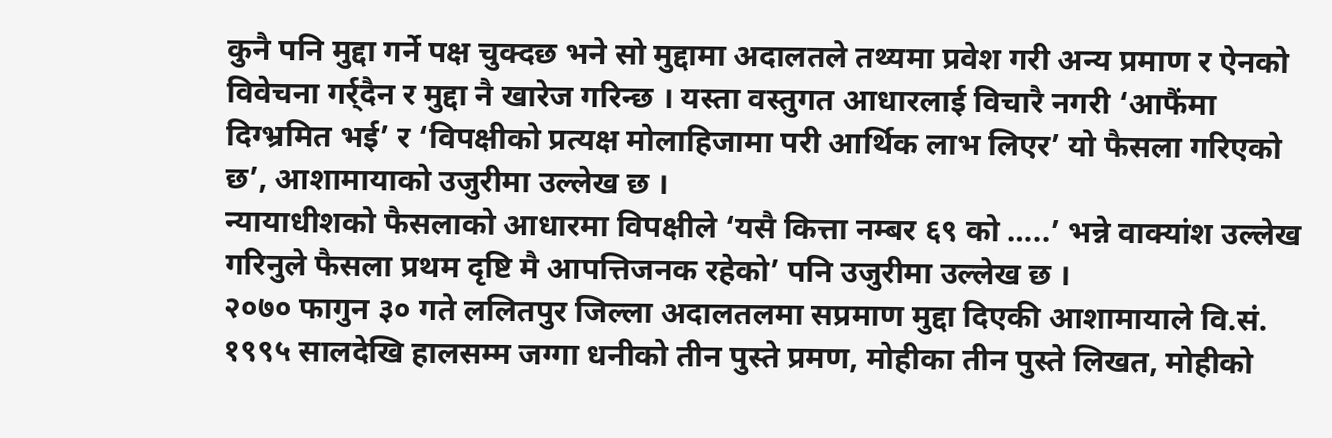कुनै पनि मुद्दा गर्ने पक्ष चुक्दछ भने सो मुद्दामा अदालतले तथ्यमा प्रवेश गरी अन्य प्रमाण र ऐनको विवेचना गर्र्दैन र मुद्दा नै खारेज गरिन्छ । यस्ता वस्तुगत आधारलाई विचारै नगरी ‘आफैंमा दिग्भ्रमित भई’ र ‘विपक्षीको प्रत्यक्ष मोलाहिजामा परी आर्थिक लाभ लिएर’ यो फैसला गरिएको छ’, आशामायाको उजुरीमा उल्लेख छ ।
न्यायाधीशको फैसलाको आधारमा विपक्षीले ‘यसै कित्ता नम्बर ६९ को …..’ भन्ने वाक्यांश उल्लेख गरिनुले फैसला प्रथम दृष्टि मै आपत्तिजनक रहेको’ पनि उजुरीमा उल्लेख छ ।
२०७० फागुन ३० गते ललितपुर जिल्ला अदालतलमा सप्रमाण मुद्दा दिएकी आशामायाले वि.सं. १९९५ सालदेखि हालसम्म जग्गा धनीको तीन पुस्ते प्रमण, मोहीका तीन पुस्ते लिखत, मोहीको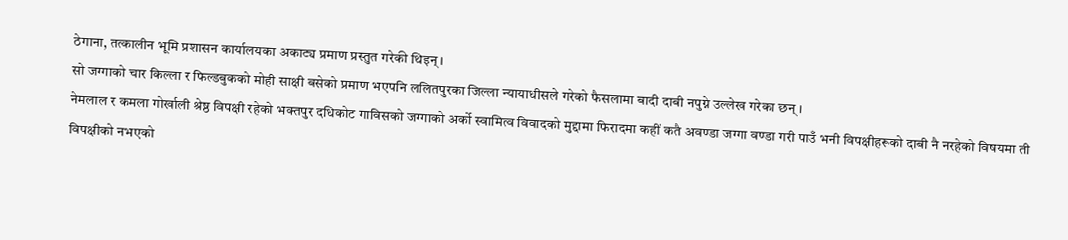ठेगाना, तत्कालीन भूमि प्रशासन कार्यालयका अकाट्य प्रमाण प्रस्तुत गरेकी थिइन् ।
सो जग्गाको चार किल्ला र फिल्डबुकको मोही साक्षी बसेको प्रमाण भएपनि ललितपुरका जिल्ला न्यायाधीसले गरेको फैसलामा बादी दाबी नपुग्ने उल्लेख गरेका छन् ।
नेमलाल र कमला गोर्खाली श्रेष्ठ विपक्षी रहेको भक्तपुर दधिकोट गाविसको जग्गाको अर्को स्वामित्व विवादको मुद्दामा फिरादमा कहीं कतै अवण्डा जग्गा वण्डा गरी पाउँ भनी विपक्षीहरूको दाबी नै नरहेको विषयमा ती विपक्षीको नभएको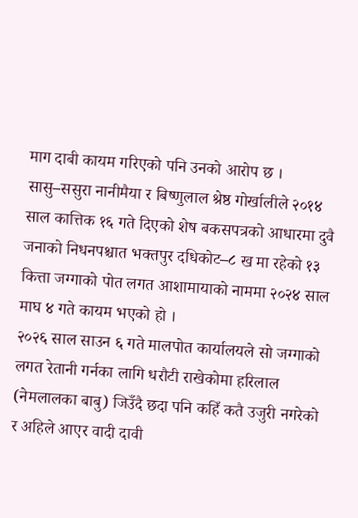माग दाबी कायम गरिएको पनि उनको आरोप छ ।
सासु–ससुरा नानीमैया र बिष्णुलाल श्रेष्ठ गोर्खालीले २०१४ साल कात्तिक १६ गते दिएको शेष बकसपत्रको आधारमा दुवै जनाको निधनपश्चात भक्तपुर दधिकोट–८ ख मा रहेको १३ कित्ता जग्गाको पोत लगत आशामायाको नाममा २०२४ साल माघ ४ गते कायम भएको हो ।
२०२६ साल साउन ६ गते मालपोत कार्यालयले सो जग्गाको लगत रेतानी गर्नका लागि धरौटी राखेकोमा हरिलाल (नेमलालका बाबु) जिउँदै छदा पनि कहिँ कतै उजुरी नगरेको र अहिले आएर वादी दावी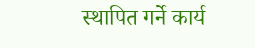स्थापित गर्ने कार्य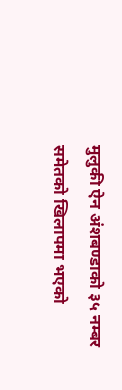मुलुकी ऐन अंशबण्डाको ३५ नम्बर समेतको खिलापमा भएको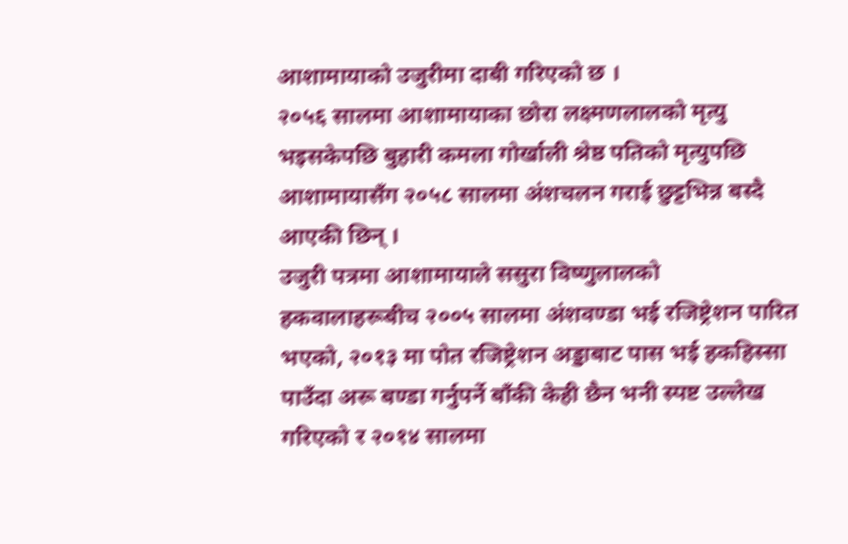आशामायाको उजुरीमा दाबी गरिएको छ ।
२०५६ सालमा आशामायाका छोरा लक्ष्मणलालको मृत्यु भइसकेपछि बुहारी कमला गोर्खाली श्रेष्ठ पतिको मृत्युपछि आशामायासँग २०५८ सालमा अंशचलन गराई छुट्टभिन्न बस्दै आएकी छिन् ।
उजुरी पत्रमा आशामायाले ससुरा विष्णुलालको हकवालाहरूबीच २००५ सालमा अंशवण्डा भई रजिष्ट्रेशन पारित भएको, २०१३ मा पोत रजिष्ट्रेशन अड्डाबाट पास भई हकहिस्सा पाउँदा अरू बण्डा गर्नुपर्ने बाँकी केही छैन भनी स्पष्ट उल्लेख गरिएको र २०१४ सालमा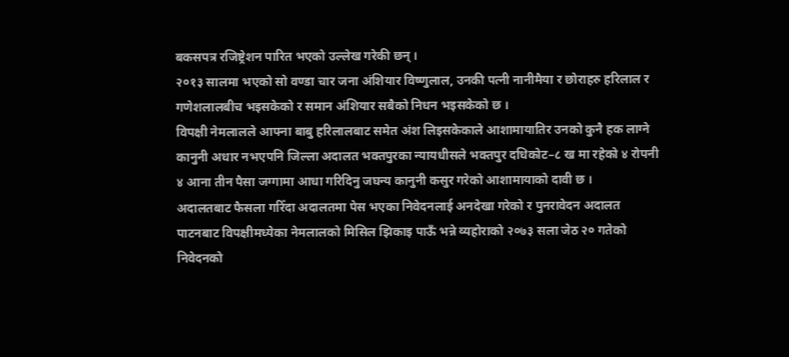बकसपत्र रजिष्ट्रेशन पारित भएको उल्लेख गरेकी छन् ।
२०१३ सालमा भएको सो वण्डा चार जना अंशियार विष्णुलाल, उनकी पत्नी नानीमैया र छोराहरु हरिलाल र गणेशलालबीच भइसकेको र समान अंशियार सबैको निधन भइसकेको छ ।
विपक्षी नेमलालले आफ्ना बाबु हरिलालबाट समेत अंश लिइसकेकाले आशामायातिर उनको कुनै हक लाग्ने कानुनी अधार नभएपनि जिल्ला अदालत भक्तपुरका न्यायधीसले भक्तपुर दधिकोट–८ ख मा रहेको ४ रोपनी ४ आना तीन पैसा जग्गामा आधा गरिदिनु जघन्य कानुनी कसुर गरेको आशामायाको दावी छ ।
अदालतबाट फैसला गरिँदा अदालतमा पेस भएका निवेदनलाई अनदेखा गरेको र पुनरावेदन अदालत पाटनबाट विपक्षीमध्येका नेमलालको मिसिल झिकाइ पाऊँ भन्ने व्यहोराको २०७३ सला जेठ २० गतेको निवेदनको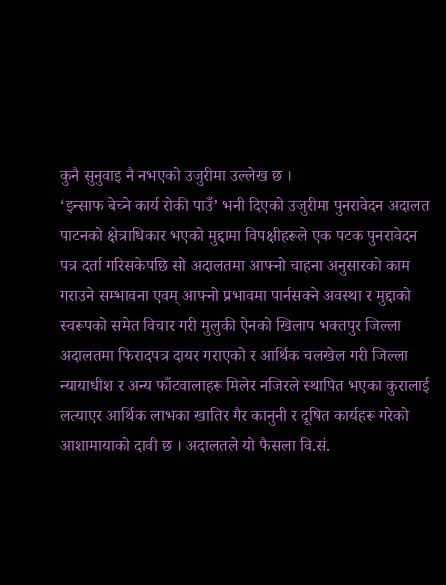कुनै सुनुवाइ नै नभएको उजुरीमा उल्लेख छ ।
‘इन्साफ बेच्ने कार्य रोकी पाउँ’ भनी दिएको उजुरीमा पुनरावेदन अदालत पाटनको क्षेत्राधिकार भएको मुद्दामा विपक्षीहरूले एक पटक पुनरावेदन पत्र दर्ता गरिसकेपछि सो अदालतमा आफ्नो चाहना अनुसारको काम गराउने सम्भावना एवम् आफ्नो प्रभावमा पार्नसक्ने अवस्था र मुद्दाको स्वरूपको समेत विचार गरी मुलुकी ऐनको खिलाप भक्तपुर जिल्ला अदालतमा फिरादपत्र दायर गराएको र आर्थिक चलखेल गरी जिल्ला न्यायाधीश र अन्य फाँटवालाहरू मिलेर नजिरले स्थापित भएका कुरालाई लत्याएर आर्थिक लाभका खातिर गैर कानुनी र दूषित कार्यहरू गरेको आशामायाको दावी छ । अदालतले यो फैसला वि.सं.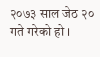२०७३ साल जेठ २० गते गरेको हो ।